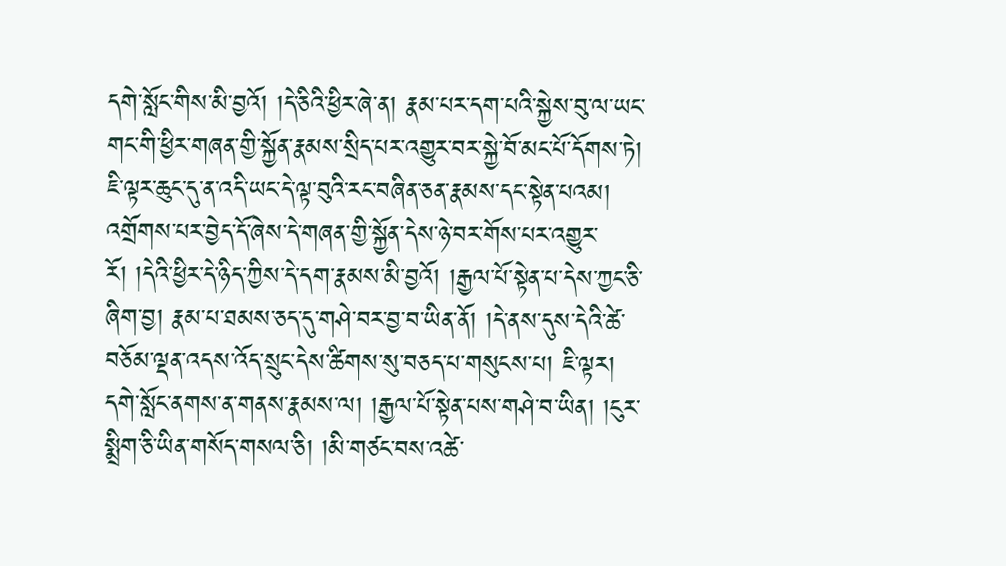དགེ་སློང་གིས་མི་བྱའོ། །དེ་ཅིའི་ཕྱིར་ཞེ་ན། རྣམ་པར་དག་པའི་སྐྱེས་བུ་ལ་ཡང་གང་གི་ཕྱིར་གཞན་གྱི་སྐྱོན་རྣམས་སྲིད་པར་འགྱུར་བར་སྐྱེ་བོ་མང་པོ་དོགས་ཏེ། ཇི་ལྟར་ཆུང་དུ་ན་འདི་ཡང་དེ་ལྟ་བུའི་རང་བཞིན་ཅན་རྣམས་དང་སྟེན་པའམ། འགྲོགས་པར་བྱེད་དོ་ཞེས་དེ་གཞན་གྱི་སྐྱོན་དེས་ཉེ་བར་གོས་པར་འགྱུར་རོ། །དེའི་ཕྱིར་དེ་ཉིད་ཀྱིས་དེ་དག་རྣམས་མི་བྱའོ། །རྒྱལ་པོ་སྟེན་པ་དེས་ཀྱང་ཅི་ཞིག་བྱ། རྣམ་པ་ཐམས་ཅད་དུ་གཤེ་བར་བྱ་བ་ཡིན་ནོ། །དེ་ནས་དུས་དེའི་ཚེ་བཅོམ་ལྡན་འདས་འོད་སྲུང་དེས་ཚིགས་སུ་བཅད་པ་གསུངས་པ། ཇི་ལྟར། དགེ་སློང་ནགས་ན་གནས་རྣམས་ལ། །རྒྱལ་པོ་སྟེན་པས་གཤེ་བ་ཡིན། །ངུར་སྨྲིག་ཅི་ཡིན་གསོད་གསལ་ཅི། །མི་གཙང་བས་འཚེ་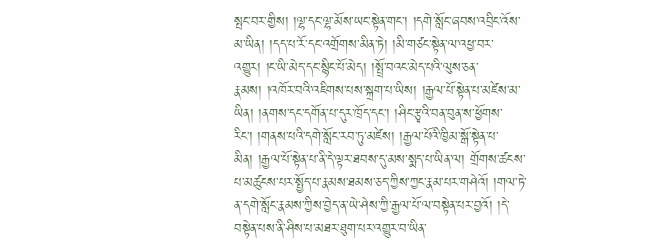སྤང་བར་གྱིས། །ལྷ་དང་ལྷ་མོས་ཡང་སྟེན་གང་། །དགེ་སློང་ཞབས་འབྲིང་འོས་མ་ཡིན། །དད་པ་རོ་དང་འགྲོགས་མིན་ཏེ། །མི་གཙང་སྟེན་ལ་འཕྱ་བར་འགྱུར། །ང་ཡི་མེད་དང་སྙིང་པོ་མེད། །སྤྲོ་བའང་མེད་པའི་ལུས་ཅན་རྣམས། །འཁོར་བའི་འཇིགས་པས་སྐྲག་པ་ཡིས། །རྒྱལ་པོ་སྟེན་པ་མཛེས་མ་ཡིན། །ནགས་དང་དགོན་པ་དུར་ཁྲོད་དང་། །ཤིང་རྩྭའི་བན་བུན་ས་ཕྱོགས་རིང་། །གནས་པའི་དགེ་སློང་རབ་ཏུ་མཛེས། །རྒྱལ་པོའི་ཁྱིམ་སྒོ་སྟེན་པ་མིན། །རྒྱལ་པོ་སྟེན་པ་ནི་དེ་ལྟར་ཐབས་དུ་མས་སྨད་པ་ཡིན་ལ། གྲོགས་ཚངས་པ་མཚུངས་པར་སྤྱོད་པ་རྣམས་ཐམས་ཅད་ཀྱིས་ཀྱང་རྣམ་པར་གཤེའོ། །གལ་ཏེ་ན་དགེ་སློང་རྣམས་ཀྱིས་བྱེད་ན་ཡེ་ཤེས་ཀྱི་རྒྱལ་པོ་ལ་བསྟེན་པར་བྱའོ། །དེ་བསྟེན་པས་ནི་ཤིས་པ་མཐར་ཐུག་པར་འགྱུར་བ་ཡིན་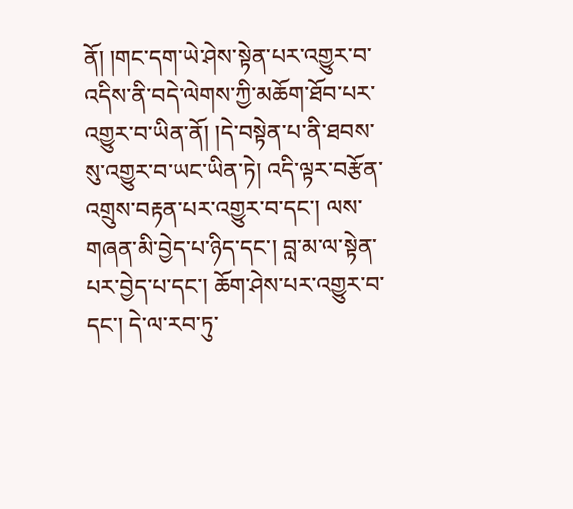ནོ། །གང་དག་ཡེ་ཤེས་སྟེན་པར་འགྱུར་བ་འདིས་ནི་བདེ་ལེགས་ཀྱི་མཆོག་ཐོབ་པར་འགྱུར་བ་ཡིན་ནོ། །དེ་བསྟེན་པ་ནི་ཐབས་སུ་འགྱུར་བ་ཡང་ཡིན་ཏེ། འདི་ལྟར་བརྩོན་འགྲུས་བརྟན་པར་འགྱུར་བ་དང་། ལས་གཞན་མི་བྱེད་པ་ཉིད་དང་། བླ་མ་ལ་སྟེན་པར་བྱེད་པ་དང་། ཆོག་ཤེས་པར་འགྱུར་བ་དང་། དེ་ལ་རབ་ཏུ་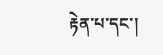རྟེན་པ་དང་།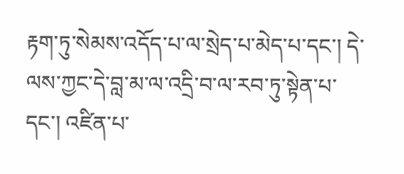རྟག་ཏུ་སེམས་འདོད་པ་ལ་སྲེད་པ་མེད་པ་དང་། དེ་ལས་ཀྱང་དེ་བླ་མ་ལ་འདྲི་བ་ལ་རབ་ཏུ་སྟེན་པ་དང་། འཛིན་པ་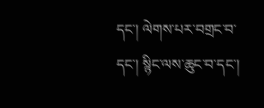དང་། ལེགས་པར་བགྲང་བ་དང་། སྙིང་ལས་ཆུང་བ་དང་།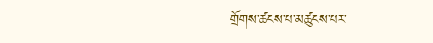གྲོགས་ཚངས་པ་མཚུངས་པར་